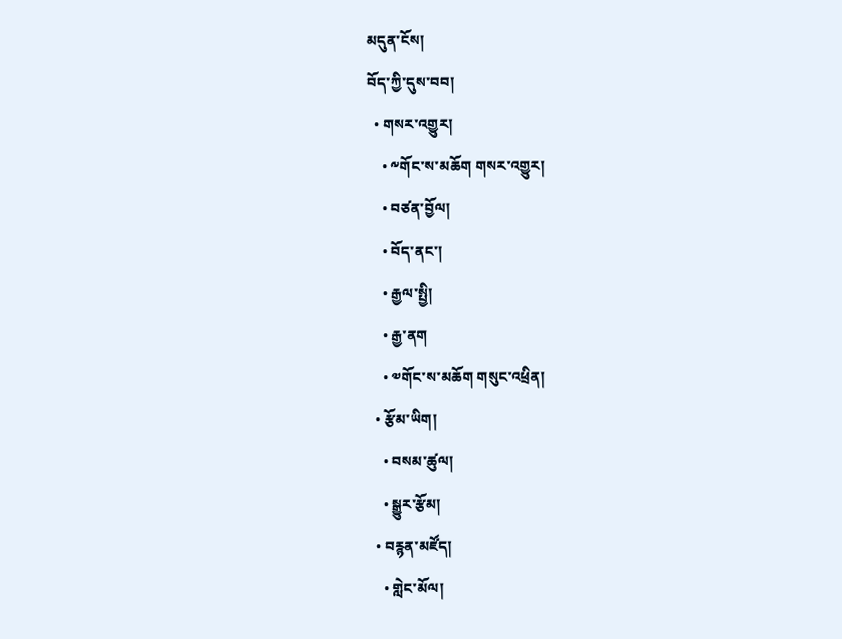མདུན་ངོས།
བོད་ཀྱི་དུས་བབ།
  • གསར་འགྱུར།
    • ༸གོང་ས་མཆོག གསར་འགྱུར།
    • བཙན་བྱོལ།
    • བོད་ནང་།
    • རྒྱལ་སྤྱི།
    • རྒྱ་ནག
    • ༧གོང་ས་མཆོག གསུང་འཕྲིན།
  • རྩོམ་ཡིག།
    • བསམ་ཚུལ།
    • སྒྱུར་རྩོམ།
  • བརྙན་མཛོད།
    • གླེང་མོལ།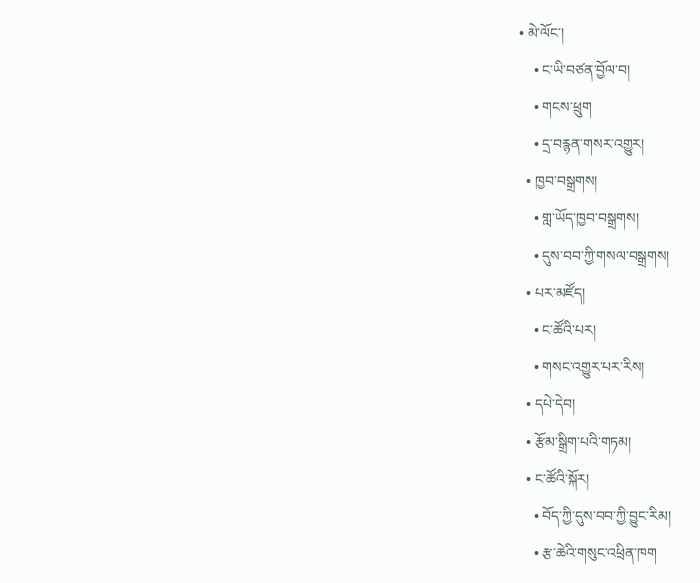• མེ་ལོང་།
    • ང་ཡི་བཙན་བྱོལ་བ།
    • གངས་ཕྲུག
    • དྲ་བརྙན་གསར་འགྱུར།
  • ཁྱབ་བསྒྲགས།
    • གླ་ཡོད་ཁྱབ་བསྒྲགས།
    • དུས་བབ་ཀྱི་གསལ་བསྒྲགས།
  • པར་མཛོད།
    • ང་ཚོའི་པར།
    • གསང་འགྱུར་པར་རིས།
  • དཔེ་དེབ།
  • རྩོམ་སྒྲིག་པའི་གཏམ།
  • ང་ཚོའི་སྐོར།
    • བོད་ཀྱི་དུས་བབ་ཀྱི་བྱུང་རིམ།
    • རྩ་ཆེའི་གསུང་འཕྲིན་ཁག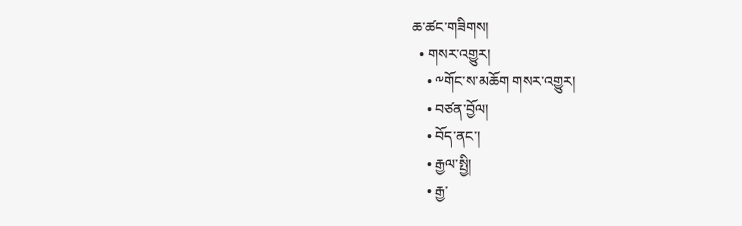ཆ་ཚང་གཟིགས།
  • གསར་འགྱུར།
    • ༸གོང་ས་མཆོག གསར་འགྱུར།
    • བཙན་བྱོལ།
    • བོད་ནང་།
    • རྒྱལ་སྤྱི།
    • རྒྱ་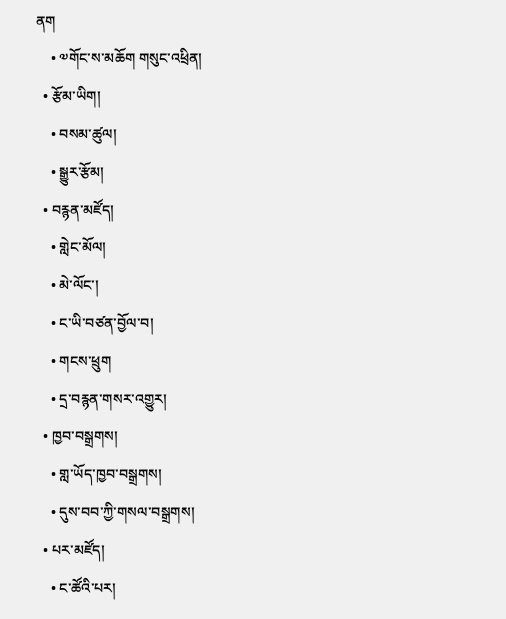ནག
    • ༧གོང་ས་མཆོག གསུང་འཕྲིན།
  • རྩོམ་ཡིག།
    • བསམ་ཚུལ།
    • སྒྱུར་རྩོམ།
  • བརྙན་མཛོད།
    • གླེང་མོལ།
    • མེ་ལོང་།
    • ང་ཡི་བཙན་བྱོལ་བ།
    • གངས་ཕྲུག
    • དྲ་བརྙན་གསར་འགྱུར།
  • ཁྱབ་བསྒྲགས།
    • གླ་ཡོད་ཁྱབ་བསྒྲགས།
    • དུས་བབ་ཀྱི་གསལ་བསྒྲགས།
  • པར་མཛོད།
    • ང་ཚོའི་པར།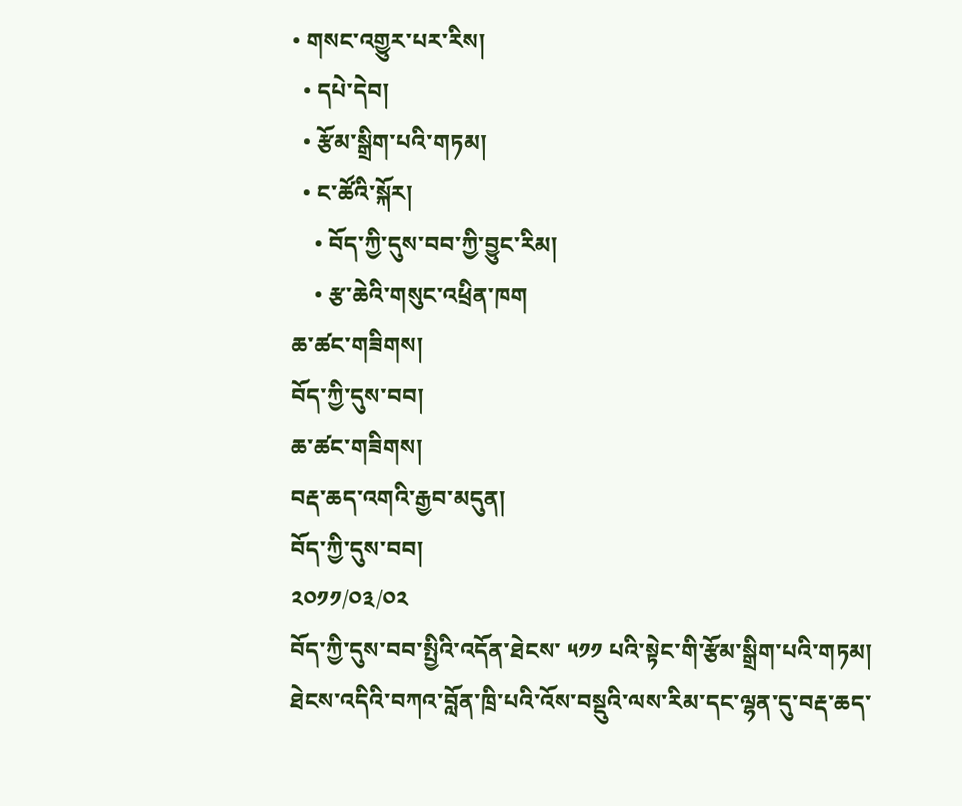• གསང་འགྱུར་པར་རིས།
  • དཔེ་དེབ།
  • རྩོམ་སྒྲིག་པའི་གཏམ།
  • ང་ཚོའི་སྐོར།
    • བོད་ཀྱི་དུས་བབ་ཀྱི་བྱུང་རིམ།
    • རྩ་ཆེའི་གསུང་འཕྲིན་ཁག
ཆ་ཚང་གཟིགས།
བོད་ཀྱི་དུས་བབ།
ཆ་ཚང་གཟིགས།
བརྡ་ཆད་འགའི་རྒྱབ་མདུན།
བོད་ཀྱི་དུས་བབ།
༢༠༡༡/༠༣/༠༢
བོད་ཀྱི་དུས་བབ་སྤྱིའི་འདོན་ཐེངས་ ༥༡༡ པའི་སྟེང་གི་རྩོམ་སྒྲིག་པའི་གཏམ།
ཐེངས་འདིའི་བཀའ་བློན་ཁྲི་པའི་འོས་བསྡུའི་ལས་རིམ་དང་ལྷན་དུ་བརྡ་ཆད་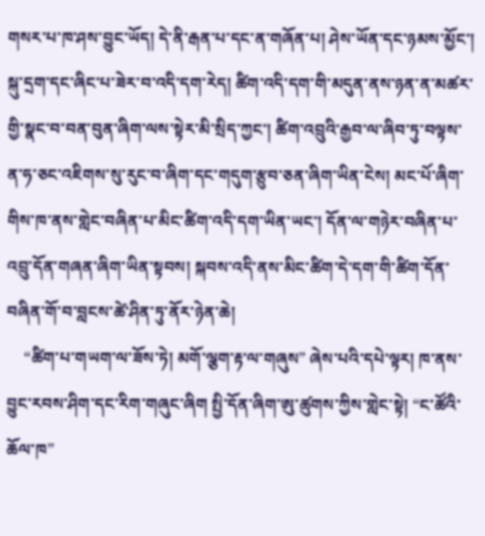གསར་པ་ཁ་ཤས་བྱུང་ཡོད། དེ་ནི་རྒན་པ་དང་ན་གཞོན་པ། ཤེས་ཡོན་དང་ཉམས་མྱོང་། སྐུ་དྲག་དང་ཞིང་པ་ཟེར་བ་འདི་དག་རེད། ཚིག་འདི་དག་གི་མདུན་ནས་ཉན་ན་མཚར་གྱི་སྣང་བ་བན་བུན་ཞིག་ལས་སྟེར་མི་སྲིད་ཀྱང་། ཚིག་འབྲུའི་རྒྱབ་ལ་ཞིབ་ཏུ་བལྟས་ན་ཧ་ཅང་འཇིགས་སུ་རུང་བ་ཞིག་དང་གདུག་རྩུབ་ཅན་ཞིག་ཡིན་ངེས། མང་པོ་ཞིག་གིས་ཁ་ནས་གླེང་བཞིན་པ་མིང་ཚིག་འདི་དག་ཡིན་ཡང་། དོན་ལ་གཉེར་བཞིན་པ་འབྲུ་དོན་གཞན་ཞིག་ཡིན་སྟབས། སྐབས་འདི་ནས་མིང་ཚིག་དེ་དག་གི་ཚིག་དོན་བཞིན་གོ་བ་བླངས་ཚེ་ཤིན་ཏུ་ནོར་ཉེན་ཆེ།
    “ཚིག་པ་གཡག་ལ་ཟོས་ཏེ། མགོ་ལྕག་རྟ་ལ་གཞུས” ཞེས་པའི་དཔེ་ལྟར། ཁ་ནས་བྱུང་རབས་ཤིག་དང་རིག་གཞུང་ཞིག སྤྱི་དོན་ཞིག་ཨུ་ཚུགས་ཀྱིས་གླེང་སྟེ། “ང་ཚོའི་ཆོལ་ཁ”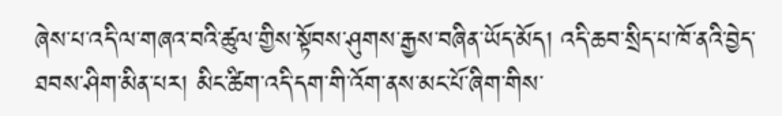ཞེས་པ་འདི་ལ་གཞའ་བའི་ཚུལ་གྱིས་སྟོབས་ཤུགས་རྒྱས་བཞིན་ཡོད་མོད། འདི་ཆབ་སྲིད་པ་ཁོ་ནའི་བྱེད་ཐབས་ཤིག་མིན་པར། མིང་ཚིག་འདི་དག་གི་འོག་ནས་མང་པོ་ཞིག་གིས་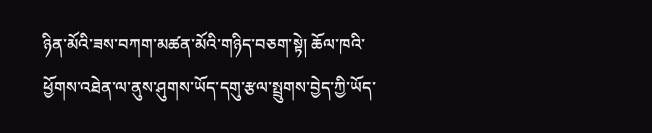ཉིན་མོའི་ཟས་བཀག་མཚན་མོའི་གཉིད་བཅག་སྟེ། ཆོལ་ཁའི་ཕྱོགས་འཐེན་ལ་ནུས་ཤུགས་ཡོད་དགུ་རྩལ་སྤྲུགས་བྱེད་ཀྱི་ཡོད་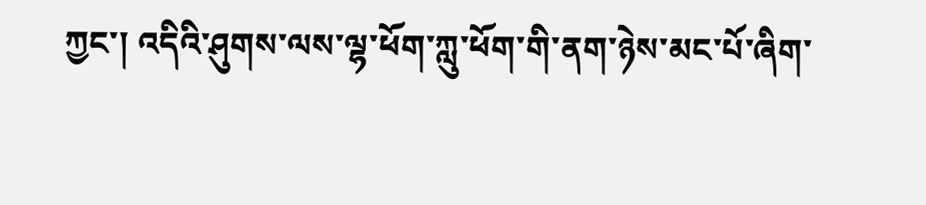ཀྱང་། འདིའི་ཤུགས་ལས་ལྷ་ཕོག་ཀླུ་ཕོག་གི་ནག་ཉེས་མང་པོ་ཞིག་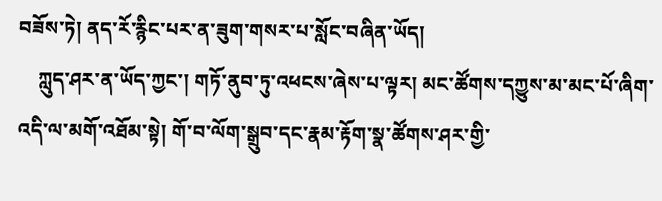བཟོས་ཏེ། ནད་རོ་རྙིང་པར་ན་ཟུག་གསར་པ་སློང་བཞིན་ཡོད།
    ཀླུད་ཤར་ན་ཡོད་ཀྱང་། གཏོ་ནུབ་ཏུ་འཕངས་ཞེས་པ་ལྟར། མང་ཚོགས་དཀྱུས་མ་མང་པོ་ཞིག་འདི་ལ་མགོ་འཐོམ་སྟེ། གོ་བ་ལོག་སྒྲུབ་དང་རྣམ་རྟོག་སྣ་ཚོགས་ཤར་གྱི་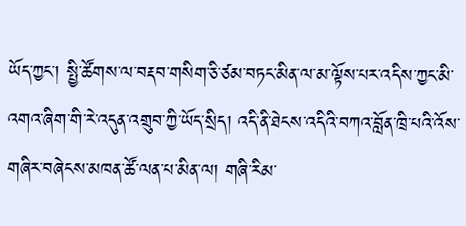ཡོད་ཀྱང་། སྤྱི་ཚོགས་ལ་བརྡབ་གསིག་ཅི་ཙམ་བཏང་མིན་ལ་མ་ལྟོས་པར་འདིས་ཀྱང་མི་འགའ་ཞིག་གི་རེ་འདུན་འགྲུབ་ཀྱི་ཡོད་སྲིད། འདི་ནི་ཐེངས་འདིའི་བཀའ་བློན་ཁྲི་པའི་འོས་གཞིར་བཞེངས་མཁན་ཚོ་ལན་པ་མིན་ལ། གཞི་རིམ་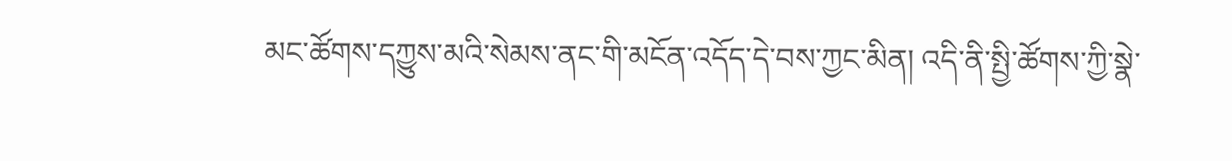མང་ཚོགས་དཀྱུས་མའི་སེམས་ནང་གི་མངོན་འདོད་དེ་བས་ཀྱང་མིན། འདི་ནི་སྤྱི་ཚོགས་ཀྱི་སྣེ་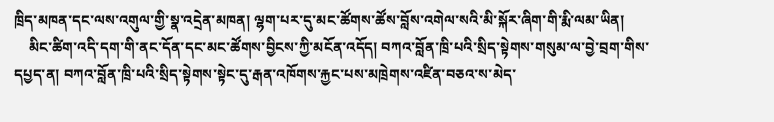ཁྲིད་མཁན་དང་ལས་འགུལ་གྱི་སྣ་འདྲེན་མཁན། ལྷག་པར་དུ་མང་ཚོགས་ཚོས་བློས་འགེལ་སའི་མི་སྐོར་ཞིག་གི་རྨི་ལམ་ཡིན།
    མིང་ཚིག་འདི་དག་གི་ནང་དོན་དང་མང་ཚོགས་བྱིངས་ཀྱི་མངོན་འདོད། བཀའ་བློན་ཁྲི་པའི་སྲིད་སྟེགས་གསུམ་ལ་བྱེ་བྲག་གིས་དཔྱད་ན། བཀའ་བློན་ཁྲི་པའི་སྲིད་སྟེགས་སྟེང་དུ་རྒན་འཁོགས་རྐྱང་པས་མཁྲེགས་འཛིན་བཅའ་ས་མེད་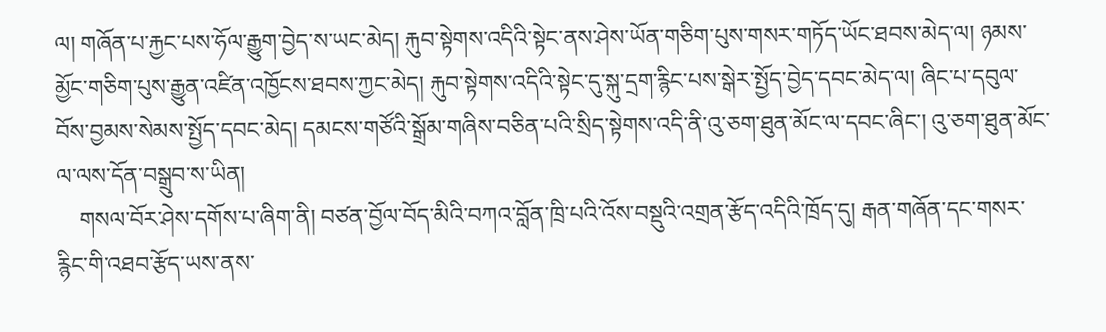ལ། གཞོན་པ་རྐྱང་པས་ཧོལ་རྒྱུག་བྱེད་ས་ཡང་མེད། རྐུབ་སྟེགས་འདིའི་སྟེང་ནས་ཤེས་ཡོན་གཅིག་པུས་གསར་གཏོད་ཡོང་ཐབས་མེད་ལ། ཉམས་མྱོང་གཅིག་པུས་རྒྱུན་འཛིན་འཁྱོངས་ཐབས་ཀྱང་མེད། རྐུབ་སྟེགས་འདིའི་སྟེང་དུ་སྐུ་དྲག་རྙིང་པས་སྒེར་སྤྱོད་བྱེད་དབང་མེད་ལ། ཞིང་པ་དབུལ་བོས་བྱམས་སེམས་སྤྱོད་དབང་མེད། དམངས་གཙོའི་སྒྲོམ་གཞིས་བཅིན་པའི་སྲིད་སྟེགས་འདི་ནི་འུ་ཅག་ཐུན་མོང་ལ་དབང་ཞིང་། འུ་ཅག་ཐུན་མོང་ལ་ལས་དོན་བསྒྲུབ་ས་ཡིན།
    གསལ་བོར་ཤེས་དགོས་པ་ཞིག་ནི། བཙན་བྱོལ་བོད་མིའི་བཀའ་བློན་ཁྲི་པའི་འོས་བསྡུའི་འགྲན་རྩོད་འདིའི་ཁྲོད་དུ། རྒན་གཞོན་དང་གསར་རྙིང་གི་འཐབ་རྩོད་ཡས་ནས་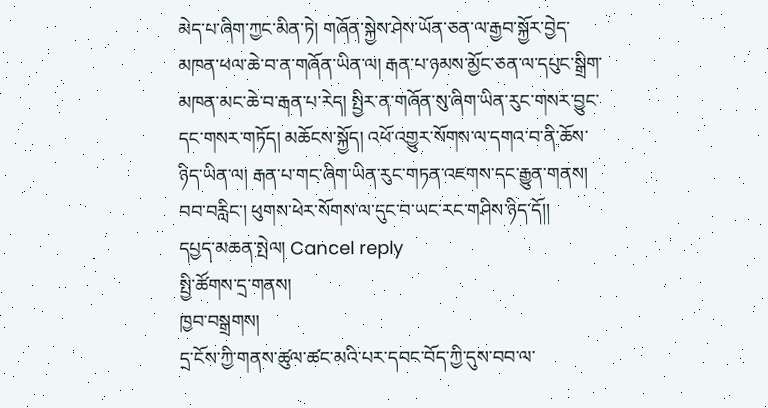མེད་པ་ཞིག་ཀྱང་མིན་ཏེ། གཞོན་སྐྱེས་ཤེས་ཡོན་ཅན་ལ་རྒྱབ་སྐྱོར་བྱེད་མཁན་ཕལ་ཆེ་བ་ན་གཞོན་ཡིན་ལ། རྒན་པ་ཉམས་མྱོང་ཅན་ལ་དཔུང་སྒྲིག་མཁན་མང་ཆེ་བ་རྒན་པ་རེད། སྤྱིར་ན་གཞོན་སུ་ཞིག་ཡིན་རུང་གསར་བྱུང་དང་གསར་གཏོད། མཆོངས་སྐྱོད། འཕོ་འགྱུར་སོགས་ལ་དགའ་བ་ནི་ཆོས་ཉིད་ཡིན་ལ། རྒན་པ་གང་ཞིག་ཡིན་རུང་གཏན་འཇགས་དང་རྒྱུན་གནས། བབ་བརླིང་། ཕུགས་ཕེར་སོགས་ལ་དུང་བ་ཡང་རང་གཤིས་ཉིད་དོ།།
དཔྱད་མཆན་སྤེལ། Cancel reply
སྤྱི་ཚོགས་དྲ་གནས།
ཁྱབ་བསྒྲགས།
དྲ་ངོས་ཀྱི་གནས་ཚུལ་ཚང་མའི་པར་དབང་བོད་ཀྱི་དུས་བབ་ལ་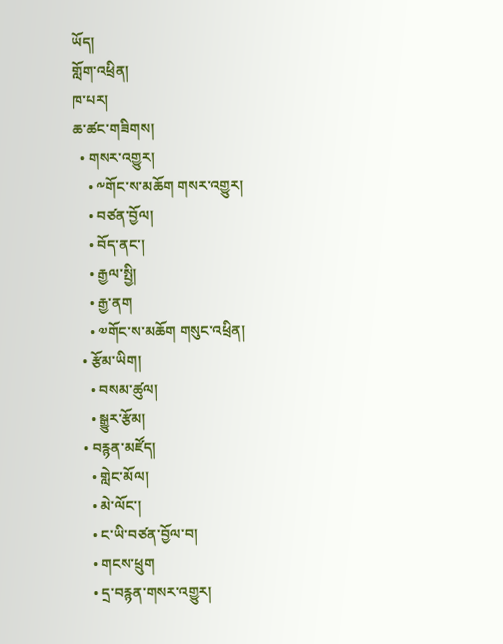ཡོད།
གློག་འཕྲིན།
ཁ་པར།
ཆ་ཚང་གཟིགས།
  • གསར་འགྱུར།
    • ༸གོང་ས་མཆོག གསར་འགྱུར།
    • བཙན་བྱོལ།
    • བོད་ནང་།
    • རྒྱལ་སྤྱི།
    • རྒྱ་ནག
    • ༧གོང་ས་མཆོག གསུང་འཕྲིན།
  • རྩོམ་ཡིག།
    • བསམ་ཚུལ།
    • སྒྱུར་རྩོམ།
  • བརྙན་མཛོད།
    • གླེང་མོལ།
    • མེ་ལོང་།
    • ང་ཡི་བཙན་བྱོལ་བ།
    • གངས་ཕྲུག
    • དྲ་བརྙན་གསར་འགྱུར།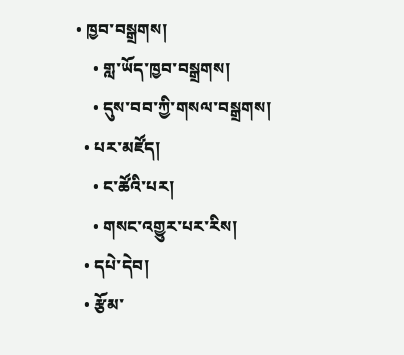• ཁྱབ་བསྒྲགས།
    • གླ་ཡོད་ཁྱབ་བསྒྲགས།
    • དུས་བབ་ཀྱི་གསལ་བསྒྲགས།
  • པར་མཛོད།
    • ང་ཚོའི་པར།
    • གསང་འགྱུར་པར་རིས།
  • དཔེ་དེབ།
  • རྩོམ་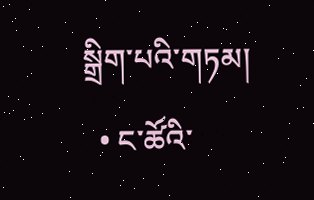སྒྲིག་པའི་གཏམ།
  • ང་ཚོའི་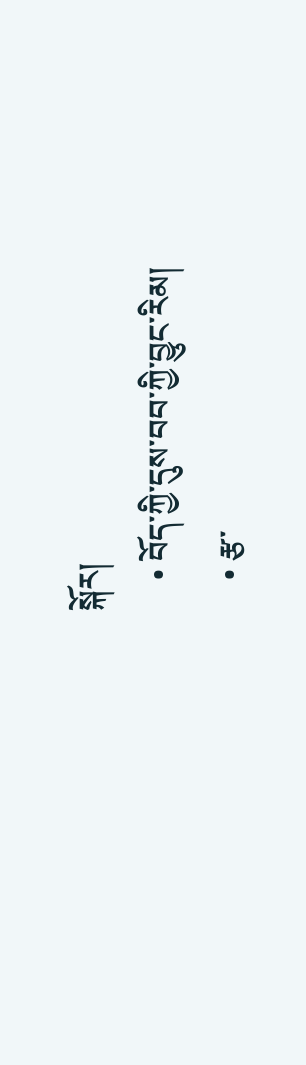སྐོར།
    • བོད་ཀྱི་དུས་བབ་ཀྱི་བྱུང་རིམ།
    • རྩ་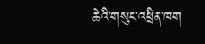ཆེའི་གསུང་འཕྲིན་ཁག